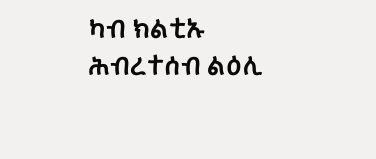ካብ ክልቲኡ ሕብረተሰብ ልዕሊ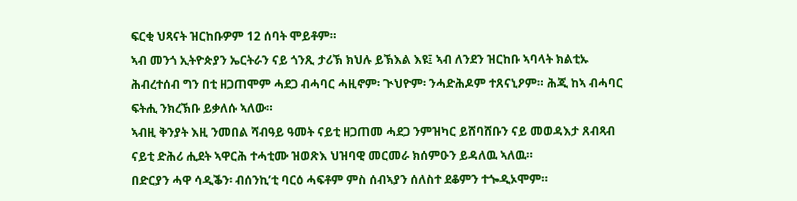ፍርቂ ህጻናት ዝርከቡዎም 12 ሰባት ሞይቶም።
ኣብ መንጎ ኢትዮጵያን ኤርትራን ናይ ጎንጺ ታሪኽ ክህሉ ይኽእል እዩ፤ ኣብ ለንደን ዝርከቡ ኣባላት ክልቲኡ ሕብረተሰብ ግን በቲ ዘጋጠሞም ሓደጋ ብሓባር ሓዚኖም፡ ጒህዮም፡ ንሓድሕዶም ተጸናኒዖም። ሕጂ ከኣ ብሓባር ፍትሒ ንክረኽቡ ይቃለሱ ኣለው።
ኣብዚ ቅንያት እዚ ንመበል ሻብዓይ ዓመት ናይቲ ዘጋጠመ ሓደጋ ንምዝካር ይሸባሸቡን ናይ መወዳእታ ጸብጻብ ናይቲ ድሕሪ ሒደት ኣዋርሕ ተሓቲሙ ዝወጽእ ህዝባዊ መርመራ ክሰምዑን ይዳለዉ ኣለዉ።
በድርያን ሓዋ ሳዲቕን፡ ብሰንኪ’ቲ ባርዕ ሓፍቶም ምስ ሰብኣያን ሰለስተ ደቆምን ተጐዲኦሞም።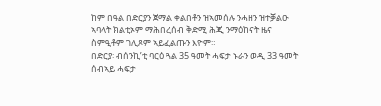ከም በዓል በድርያን ጀማል ቀልበቶን ዝኣመሰሉ ንሓዘን ዝተቓልዑ ኣባላት ክልቲኦም ማሕበረሰብ ቅድሚ ሕጂ ንማዕከናት ዜና ስምዒቶም ገሊጾም ኣይፈልጡን እዮም።
በድርያ፡ ብሰንኪ’ቲ ባርዕ ጓል 35 ዓመት ሓፍታ ኑራን ወዲ 33 ዓመት ሰብኣይ ሓፍታ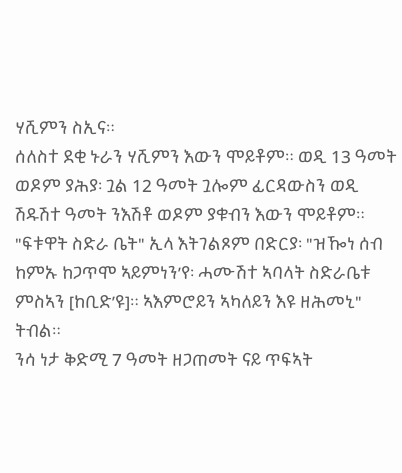ሃሺምን ስኢና።
ሰለስተ ደቂ ኑራን ሃሺምን እውን ሞይቶም። ወዲ 13 ዓመት ወዶም ያሕያ፡ ጓል 12 ዓመት ጓሎም ፊርዳውስን ወዲ ሽዱሽተ ዓመት ንእሽቶ ወዶም ያቁብን እውን ሞይቶም።
"ፍቱዋት ስድራ ቤት" ኢላ እትገልጾም በድርያ፡ "ዝዀነ ሰብ ከምኡ ከጋጥሞ ኣይምነን’የ፡ ሓሙሽተ ኣባላት ስድራቤቱ ምስኣን [ከቢድ’ዩ]። ኣእምሮይን ኣካለይን እዩ ዘሕመኒ" ትብል።
ንሳ ነታ ቅድሚ 7 ዓመት ዘጋጠመት ናይ ጥፍኣት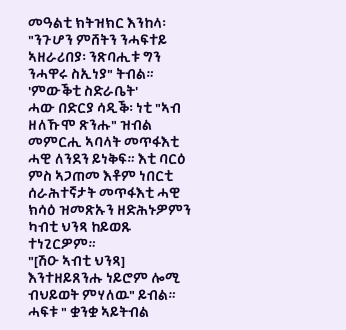መዓልቲ ክትዝክር እንከላ፡ "ንጉሆን ምሸትን ንሓፍተይ ኣዘራሪበያ፡ ንጽባሒቱ ግን ንሓዋሩ ስኢነያ" ትብል።
'ምውቕቲ ስድራቤት'
ሓው በድርያ ሳዲቕ፡ ነቲ "ኣብ ዘለኹሞ ጽንሑ" ዝብል መምርሒ ኣባላት መጥፋእቲ ሓዊ ለንደን ይነቅፍ። እቲ ባርዕ ምስ ኣጋጠመ እቶም ነበርቲ ሰራሕተኛታት መጥፋእቲ ሓዊ ክሳዕ ዝመጽኡን ዘድሕኑዎምን ካብቲ ህንጻ ከይወጹ ተነጊርዎም።
"[ሽዑ ኣብቲ ህንጻ] እንተዘይጸንሑ ነይሮም ሎሚ ብህይወት ምሃለዉ" ይብል።
ሓፍቱ " ቋንቋ ኣይትብል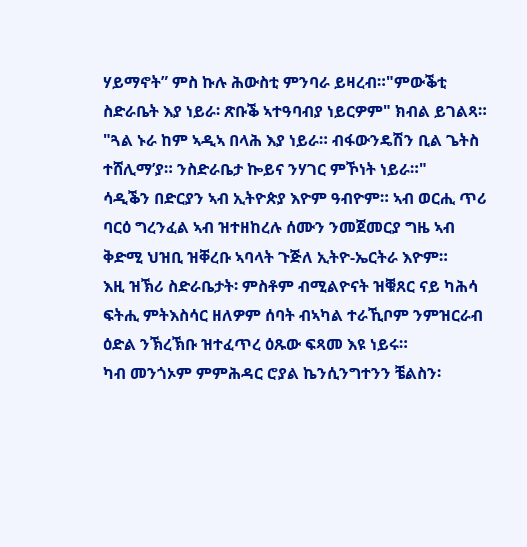ሃይማኖት” ምስ ኩሉ ሕውስቲ ምንባራ ይዛረብ።"ምውቕቲ ስድራቤት እያ ነይራ፡ ጽቡቕ ኣተዓባብያ ነይርዎም" ክብል ይገልጻ።
"ጓል ኑራ ከም ኣዲኣ በላሕ እያ ነይራ። ብፋውንዴሽን ቢል ጌትስ ተሸሊማ’ያ። ንስድራቤታ ኰይና ንሃገር ምኾነት ነይራ።"
ሳዲቕን በድርያን ኣብ ኢትዮጵያ እዮም ዓብዮም። ኣብ ወርሒ ጥሪ ባርዕ ግረንፈል ኣብ ዝተዘከረሉ ሰሙን ንመጀመርያ ግዜ ኣብ ቅድሚ ህዝቢ ዝቐረቡ ኣባላት ጉጅለ ኢትዮ-ኤርትራ እዮም።
እዚ ዝኽሪ ስድራቤታት፡ ምስቶም ብሚልዮናት ዝቑጸር ናይ ካሕሳ ፍትሒ ምትእስሳር ዘለዎም ሰባት ብኣካል ተራኺቦም ንምዝርራብ ዕድል ንኽረኽቡ ዝተፈጥረ ዕጹው ፍጻመ እዩ ነይሩ።
ካብ መንጎኦም ምምሕዳር ሮያል ኬንሲንግተንን ቼልስን፡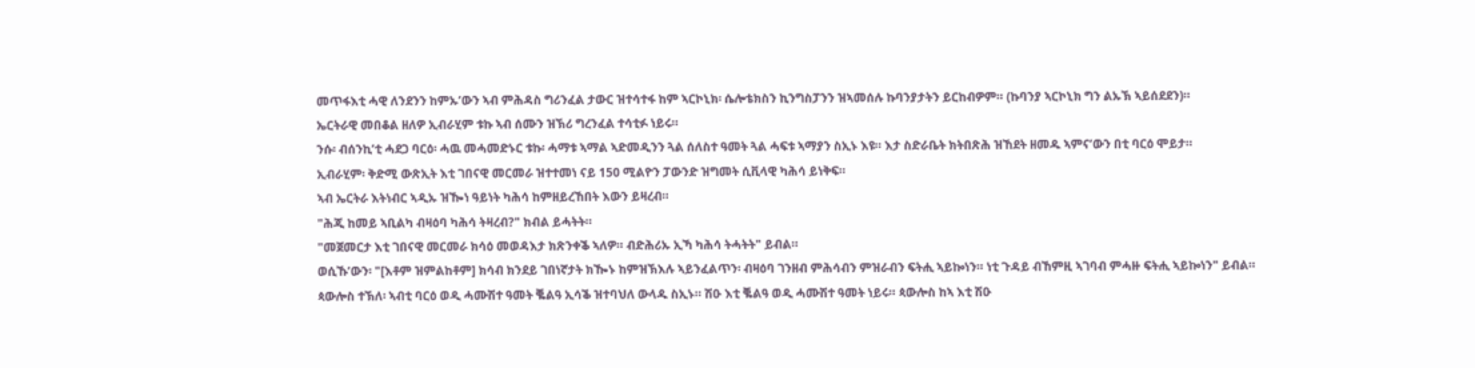መጥፋእቲ ሓዊ ለንደንን ከምኡ’ውን ኣብ ምሕዳስ ግሪንፈል ታውር ዝተሳተፋ ከም ኣርኮኒክ፡ ሴሎቴክስን ኪንግስፓንን ዝኣመሰሉ ኩባንያታትን ይርከብዎም። (ኩባንያ ኣርኮኒክ ግን ልኡኽ ኣይሰደደን)።
ኤርትራዊ መበቆል ዘለዎ ኢብራሂም ቱኩ ኣብ ሰሙን ዝኽሪ ግረንፈል ተሳቲፉ ነይሩ።
ንሱ፡ ብሰንኪ’ቲ ሓደጋ ባርዕ፡ ሓዉ መሓመድኑር ቱኩ፡ ሓማቱ ኣማል ኣድመዲንን ጓል ሰለስተ ዓመት ጓል ሓፍቱ ኣማያን ስኢኑ እዩ። እታ ስድራቤት ክትበጽሕ ዝኸደት ዘመዱ ኣምና’ውን በቲ ባርዕ ሞይታ።
ኢብራሂም፡ ቅድሚ ውጽኢት እቲ ገበናዊ መርመራ ዝተተመነ ናይ 150 ሚልዮን ፓውንድ ዝግመት ሲቪላዊ ካሕሳ ይነቅፍ።
ኣብ ኤርትራ እትነብር ኣዲኡ ዝዀነ ዓይነት ካሕሳ ከምዘይረኸበት እውን ይዛረብ።
"ሕጂ ከመይ ኣቢልካ ብዛዕባ ካሕሳ ትዛረብ?" ክብል ይሓትት።
"መጀመርታ እቲ ገበናዊ መርመራ ክሳዕ መወዳእታ ክጽንቀቕ ኣለዎ። ብድሕሪኡ ኢኻ ካሕሳ ትሓትት" ይብል።
ወሲኹ’ውን፡ "[እቶም ዝምልከቶም] ክሳብ ክንደይ ገበነኛታት ክዀኑ ከምዝኽእሉ ኣይንፈልጥን፡ ብዛዕባ ገንዘብ ምሕሳብን ምዝራብን ፍትሒ ኣይኰነን። ነቲ ጉዳይ ብኸምዚ ኣገባብ ምሓዙ ፍትሒ ኣይኰነን" ይብል።
ጳውሎስ ተኽለ፡ ኣብቲ ባርዕ ወዲ ሓሙሽተ ዓመት ቘልዓ ኢሳቕ ዝተባህለ ውላዱ ስኢኑ። ሽዑ እቲ ቘልዓ ወዲ ሓሙሽተ ዓመት ነይሩ። ጳውሎስ ከኣ እቲ ሽዑ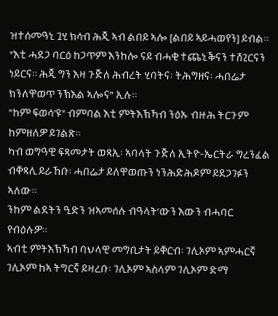ዝተሰመዓኒ ጓሂ ክሳብ ሕጂ ኣብ ልበይ ኣሎ [ልበይ ኣይሓወየን] ይብል።
"እቲ ሓደጋ ባርዕ ከጋጥም እንከሎ ናይ ብሓቂ ተጨኒቕናን ተሸጊርናን ነይርና። ሕጂ ግን እዛ ጉጅለ ሕብረት ሂባትና፡ ትሕግዘና፡ ሓበሬታ ክንለዋወጥ ንኽእል ኣሎና” ኢሉ።
"ከም ፍወሳ'ዩ" ብምባል እቲ ምትእኽኻብ ንዕኡ ብዙሕ ትርጉም ከምዘለዎ ይገልጽ።
ካብ ወግዓዊ ፍጻመታት ወጻኢ፡ ኣባላት ጉጅለ ኢትዮ-ኤርትራ ግረንፈል ብቐጻሊ ይራኸቡ፡ ሓበሬታ ይለዋወጡን ነንሕድሕዶም ይደጋገፉን ኣለው።
ንከም ልደትን ዒድን ዝኣመሰሉ ብዓላት’ውን እውን ብሓባር የብዕሉዎ።
ኣብቲ ምትእኽኻብ ባህላዊ መግቢታት ይቐርብ፡ ገሊኦም ኣምሓርኛ ገሊኦም ከኣ ትግርኛ ይዛረቡ፡ ገሊኦም ኣስላም ገሊኦም ድማ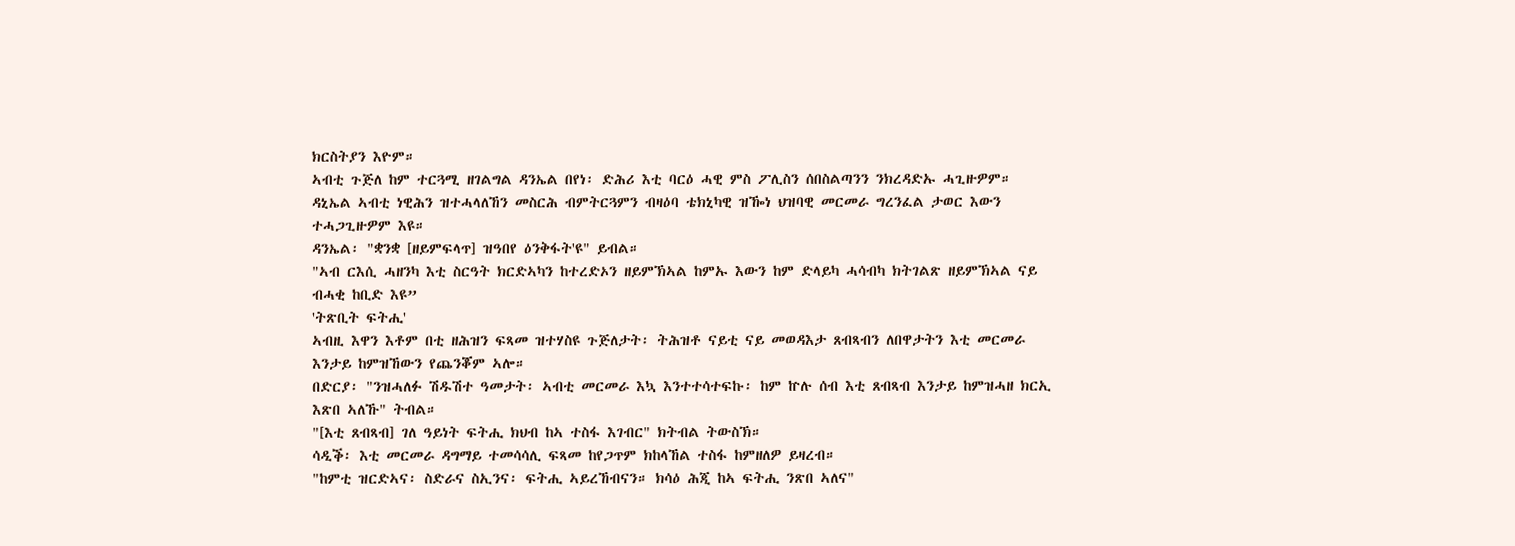ክርስትያን እዮም።
ኣብቲ ጉጅለ ከም ተርጓሚ ዘገልግል ዳንኤል በየነ፡ ድሕሪ እቲ ባርዕ ሓዊ ምስ ፖሊስን ሰበስልጣንን ንክረዳድኡ ሓጊዙዎም።
ዳኒኤል ኣብቲ ነዊሕን ዝተሓላለኸን መስርሕ ብምትርጓምን ብዛዕባ ቴክኒካዊ ዝዀነ ህዝባዊ መርመራ ግረንፈል ታወር እውን ተሓጋጊዙዎም እዩ።
ዳንኤል፡ "ቋንቋ [ዘይምፍላጥ] ዝዓበየ ዕንቅፋት'ዩ" ይብል።
"ኣብ ርእሲ ሓዘንካ እቲ ስርዓት ክርድኣካን ከተረድኦን ዘይምኽኣል ከምኡ እውን ከም ድላይካ ሓሳብካ ክትገልጽ ዘይምኽኣል ናይ ብሓቂ ከቢድ እዩ”
'ትጽቢት ፍትሒ'
ኣብዚ እዋን እቶም በቲ ዘሕዝን ፍጻመ ዝተሃስዩ ጉጅለታት፡ ትሕዝቶ ናይቲ ናይ መወዳእታ ጸብጻብን ለበዋታትን እቲ መርመራ እንታይ ከምዝኸውን የጨንቖም ኣሎ።
በድርያ፡ "ንዝሓለፉ ሽዱሽተ ዓመታት፡ ኣብቲ መርመራ እኳ እንተተሳተፍኩ፡ ከም ኵሉ ሰብ እቲ ጸብጻብ እንታይ ከምዝሓዘ ክርኢ እጽበ ኣለኹ" ትብል።
"[እቲ ጸብጻብ] ገለ ዓይነት ፍትሒ ክህብ ከኣ ተስፋ እገብር" ክትብል ትውስኽ።
ሳዲቕ፡ እቲ መርመራ ዳግማይ ተመሳሳሊ ፍጻመ ከየጋጥም ክከላኸል ተስፋ ከምዘለዎ ይዛረብ።
"ከምቲ ዝርድኣና፡ ስድራና ስኢንና፡ ፍትሒ ኣይረኸብናን። ክሳዕ ሕጂ ከኣ ፍትሒ ንጽበ ኣለና"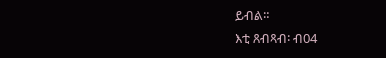ይብል።
እቲ ጸብጻብ፡ ብ04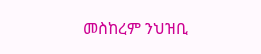መስከረም ንህዝቢ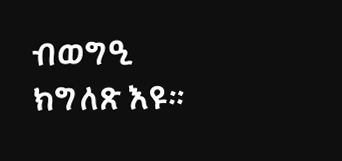ብወግዒ ክግለጽ እዩ።